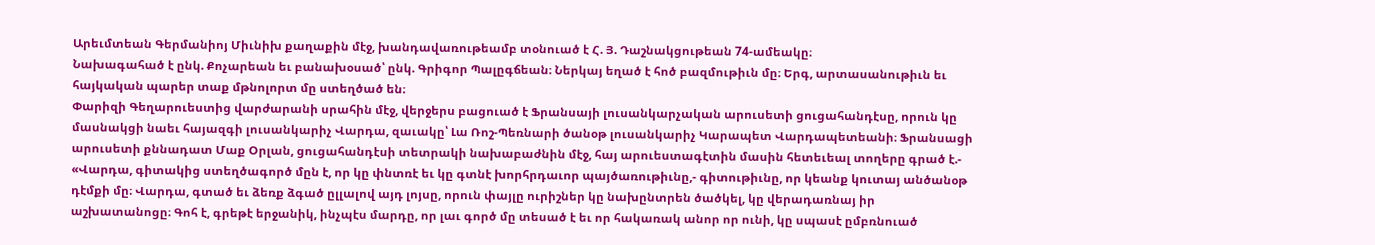Արեւմտեան Գերմանիոյ Միւնիխ քաղաքին մէջ, խանդավառութեամբ տօնուած է Հ. Յ. Դաշնակցութեան 74-ամեակը։
Նախագահած է ընկ. Քոչարեան եւ բանախօսած՝ ընկ. Գրիգոր Պալըգճեան։ Ներկայ եղած է հոծ բազմութիւն մը։ Երգ, արտասանութիւն եւ հայկական պարեր տաք մթնոլորտ մը ստեղծած են։
Փարիզի Գեղարուեստից վարժարանի սրահին մէջ, վերջերս բացուած է Ֆրանսայի լուսանկարչական արուսետի ցուցահանդէսը, որուն կը մասնակցի նաեւ հայազգի լուսանկարիչ Վարդա, զաւակը՝ Լա Ռոշ-Պեռնարի ծանօթ լուսանկարիչ Կարապետ Վարդապետեանի։ Ֆրանսացի արուսետի քննադատ Մաք Օրլան, ցուցահանդէսի տետրակի նախաբաժնին մէջ, հայ արուեստագէտին մասին հետեւեալ տողերը գրած է.- «Վարդա, գիտակից ստեղծագործ մըն է, որ կը փնտռէ եւ կը գտնէ խորհրդաւոր պայծառութիւնը,- գիտութիւնը, որ կեանք կուտայ անծանօթ դէմքի մը։ Վարդա, գտած եւ ձեռք ձգած ըլլալով այդ լոյսը, որուն փայլը ուրիշներ կը նախընտրեն ծածկել, կը վերադառնայ իր աշխատանոցը։ Գոհ է, գրեթէ երջանիկ, ինչպէս մարդը, որ լաւ գործ մը տեսած է եւ որ հակառակ անոր որ ունի, կը սպասէ ըմբռնուած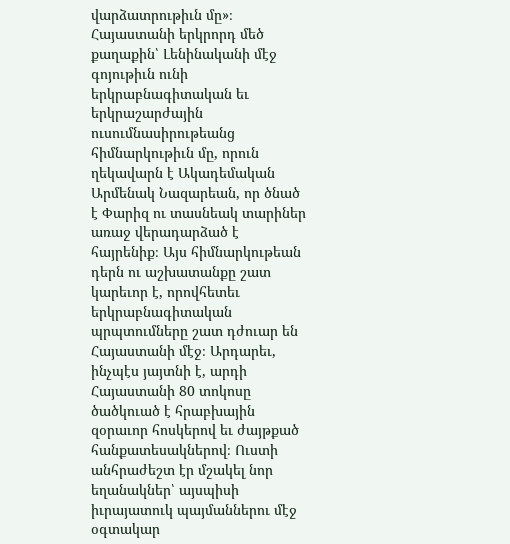վարձատրութիւն մը»։
Հայաստանի երկրորդ մեծ քաղաքին՝ Լենինականի մէջ գոյութիւն ունի երկրաբնագիտական եւ երկրաշարժային ուսումնասիրութեանց հիմնարկութիւն մը, որուն ղեկավարն է Ակադեմական Արմենակ Նազարեան, որ ծնած է Փարիզ ու տասնեակ տարիներ առաջ վերադարձած է հայրենիք։ Այս հիմնարկութեան դերն ու աշխատանքը շատ կարեւոր է, որովհետեւ երկրաբնագիտական պրպտումները շատ դժուար են Հայաստանի մէջ։ Արդարեւ, ինչպէս յայտնի է, արդի Հայաստանի 80 տոկոսը ծածկուած է հրաբխային զօրաւոր հոսկերով եւ ժայթքած հանքատեսակներով։ Ուստի անհրաժեշտ էր մշակել նոր եղանակներ՝ այսպիսի իւրայատուկ պայմաններու մէջ օգտակար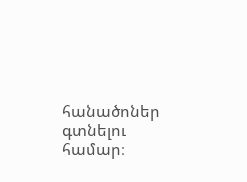հանածոներ գտնելու համար։